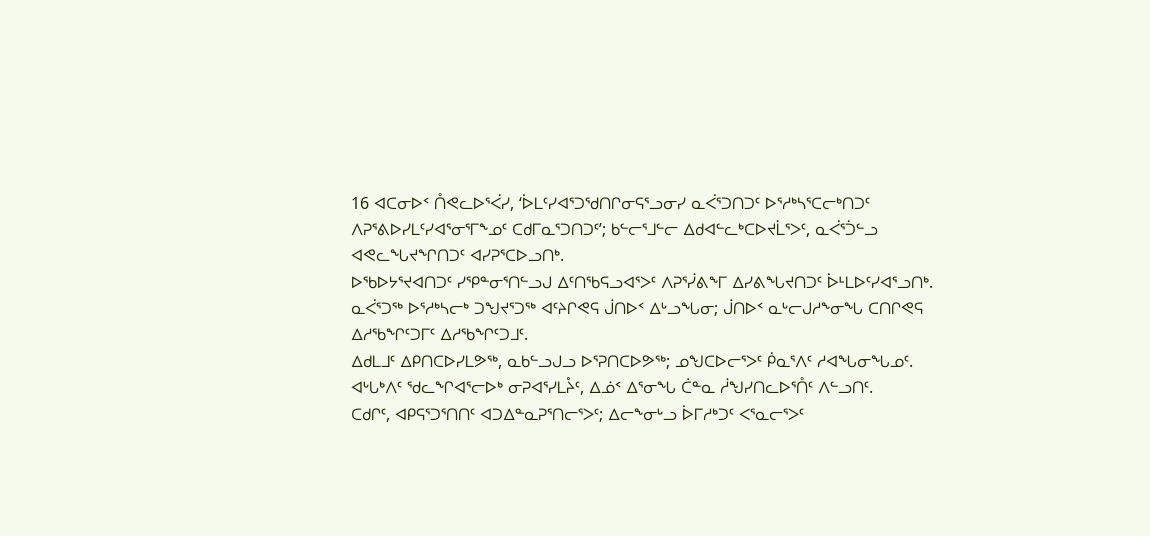16 ᐊᑕᓂᐅᑉ ᑍᕙᓚᐅᕐᐹᓯ, ‘ᐆᒪᑦᓯᐊᕐᑐᖁᑎᒋᓂᕋᕐᓗᓂᓯ ᓇᐹᕐᑐᑎᑐᑦ ᐅᕐᓱᒃᓴᕐᑕᓕᒃᑎᑐᑦ ᐱᕈᕐᕕᐅᓯᒪᑦᓯᐊᕐᓂᕐᒥᖕᓄᑦ ᑕᑯᒥᓇᕐᑐᑎᑐᑦ’; ᑲᓪᓕᕐᒧᓪᓕ ᐃᑯᐊᓪᓚᒃᑕᐅᔪᒫᕐᐳᑦ, ᓇᐹᕐᑑᓪᓗ ᐊᕙᓚᖓᔪᖏᑎᑐᑦ ᐊᓯᕈᕐᑕᐅᓗᑎᒃ.
ᐅᖃᐅᔭᕐᔪᐊᑎᑐᑦ ᓯᕿᓐᓂᕐᑎᓪᓗᒍ ᐃᑦᑎᖃᕋᓗᐊᕐᐳᑦ ᐱᕈᕐᓰᕕᖕᒥ ᐃᓯᕕᖓᔪᑎᑐᑦ ᐆᒻᒪᐅᑦᓯᐊᕐᓗᑎᒃ.
ᓇᐹᕐᑐᖅ ᐅᕐᓱᒃᓴᓕᒃ ᑐᖑᔪᕐᑐᖅ ᐊᑦᔨᒋᕙᕋ ᒎᑎᐅᑉ ᐃᒡᓗᖓᓂ; ᒎᑎᐅᑉ ᓇᒡᓕᒍᓱᖕᓂᖓ ᑕᑎᒋᕙᕋ ᐃᓱᖃᖏᑦᑐᒥᑦ ᐃᓱᖃᖏᑦᑐᒧᑦ.
ᐃᑯᒪᒧᑦ ᐃᑭᑎᑕᐅᓯᒪᕗᖅ, ᓇᑲᓪᓗᒍᓗ ᐅᕐᕈᑎᑕᐅᕗᖅ; ᓄᖑᑕᐅᓕᕐᐳᑦ ᑮᓇᕐᐱᑦ ᓱᐊᖓᓂᖓᓄᑦ.
ᐊᒡᒐᒃᐱᑦ ᖁᓚᖏᐊᕐᓕᐅᒃ ᓂᕈᐊᕐᓯᒪᔧᑦ, ᐃᓅᑉ ᐃᕐᓂᖓ ᑖᓐᓇ ᓲᖑᓯᑎᓚᐅᕐᑍᑦ ᐱᓪᓗᑎᑦ.
ᑕᑯᒋᑦ, ᐊᑭᕋᕐᑐᕐᑎᑎᑦ ᐊᑐᐃᓐᓇᕈᕐᑎᓕᕐᐳᑦ; ᐃᓕᖕᓂᒡᓗ ᐆᒥᓱᒃᑐᑦ ᐸᕐᓇᓕᕐᐳᑦ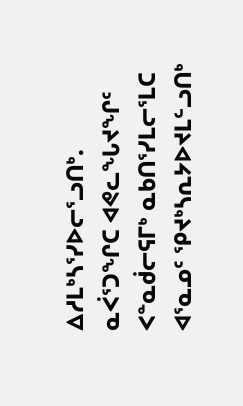ᐃᓱᒪᒃᓴᕐᓯᐅᓕᕐᓗᑎᒃ.
ᓇᐹᕐᑐᖏᑕ ᐊᕙᓚᖓᔪᖏᑦ ᐸᓐᓇᑰᓕᕋᒥᒃ ᓇᑲᑎᕐᓯᒪᓕᕐᒪᑕ ᐊᕐᓇᓄᑦ ᕿᔪᒃᓴᕆᔭᐅᔪᒪᓪᓗᑎᒃ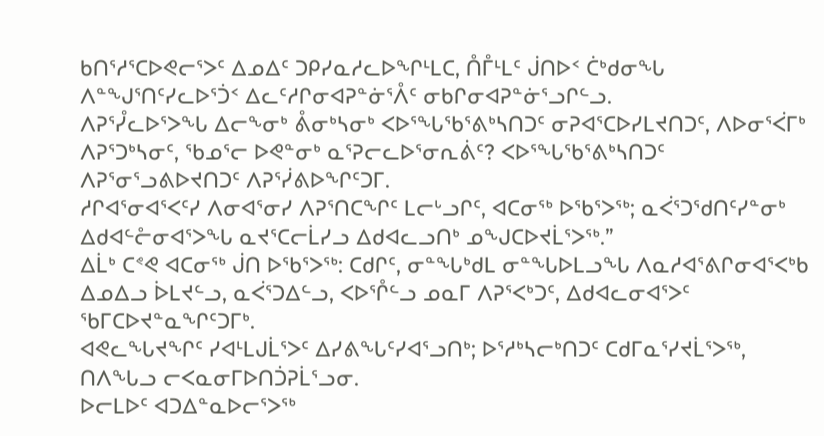ᑲᑎᕐᓱᕐᑕᐅᕙᓕᕐᐳᑦ ᐃᓄᐃᑦ ᑐᑭᓯᓇᓱᓚᐅᖏᒻᒪᑕ, ᑍᒤᒻᒪᑦ ᒎᑎᐅᑉ ᑖᒃᑯᓂᖓ ᐱᓐᖑᕐᑎᑦᓯᓚᐅᕐᑑᑉ ᐃᓚᑦᓱᒋᓂᐊᕈᓐᓃᕐᐰᑦ ᓂᑲᒋᓂᐊᕈᓐᓃᕐᓗᒋᓪᓗ.
ᐱᕈᕐᓮᓚᐅᕐᐳᖓ ᐃᓕᖕᓂᒃ ᕔᓂᒃᓴᓂᒃ ᐸᐅᕐᖓᖃᕐᕕᒃᓴᑎᑐᑦ ᓂᕈᐊᕐᑕᐅᓯᒪᔪᑎᑐᑦ, ᐱᐅᓂᕐᐹᒥᒃ ᐱᕈᕐᑐᒃᓴᓂᑦ, ᖃᓄᕐᓕ ᐅᕙᓐᓂᒃ ᓇᕐᕈᓕᓚᐅᕐᓂᕆᕖᑦ? ᐸᐅᕐᖓᖃᕐᕕᒃᓴᑎᑐᑦ ᐱᕈᕐᓂᕐᓗᕕᐅᔪᑎᑐᑦ ᐱᕈᕐᓰᕕᐅᖏᑦᑐᒥ.
ᓱᒋᐊᕐᓂᐊᕐᐸᑦᓯ ᐱᓂᐊᕐᓂᓯ ᐱᕈᕐᑎᑕᖏᑦ ᒪᓕᒡᓗᒋᑦ, ᐊᑕᓂᖅ ᐅᖃᕐᐳᖅ; ᓇᐹᕐᑐᖁᑎᑦᓯᓐᓂᒃ ᐃᑯᐊᓪᓔᓂᐊᕐᐳᖓ ᓇᔪᕐᑕᓕᒫᓯᓗ ᐃᑯᐊᓚᓗᑎᒃ ᓄᖑᑕᐅᔪᒫᕐᐳᖅ.”
ᐃᒫᒃ ᑕᕝᕙ ᐊᑕᓂᖅ ᒎᑎ ᐅᖃᕐᐳᖅ: ᑕᑯᒋᑦ, ᓂᓐᖓᒃᑯᒪ ᓂᓐᖓᐅᒪᓗᖓ ᐱᓇᓱᐊᕐᕕᒋᓂᐊᕐᐸᒃᑲ ᐃᓄᐃᓗ ᐆᒪᔪᓪᓗ, ᓇᐹᕐᑐᐃᓪᓗ, ᐸᐅᕐᒊᓪᓗ ᓄᓇᒥ ᐱᕈᕐᐸᒃᑐᑦ, ᐃᑯᐊᓚᓂᐊᕐᐳᑦ ᖃᒥᑕᐅᔪᓐᓇᖏᑦᑐᒥᒃ.
ᐊᕙᓚᖓᔪᖏᑦ ᓯᐊᒻᒪᒍᒫᕐᐳᑦ ᐃᓯᕕᖓᑦᓯᐊᕐᓗᑎᒃ; ᐅᕐᓱᒃᓴᓕᒃᑎᑐᑦ ᑕᑯᒥᓇᕐᓯᔪᒫᕐᐳᖅ, ᑎᐱᖓᓗ ᓕᐸᓇᓂᒥᐅᑎᑑᕈᒫᕐᓗᓂ.
ᐅᓕᒪᐅᑦ ᐊᑐᐃᓐᓇᐅᓕᕐᐳᖅ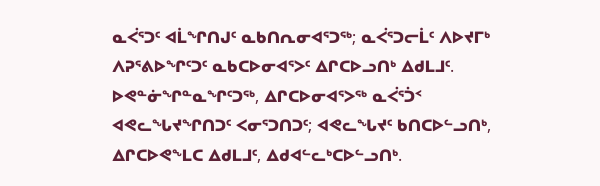ᓇᐹᕐᑐᑦ ᐊᒫᖏᑎᒍᑦ ᓇᑲᑎᕆᓂᐊᕐᑐᖅ; ᓇᐹᕐᑐᓕᒫᑦ ᐱᐅᔪᒥᒃ ᐱᕈᕐᕕᐅᖏᑦᑐᑦ ᓇᑲᑕᐅᓂᐊᕐᐳᑦ ᐃᒋᑕᐅᓗᑎᒃ ᐃᑯᒪᒧᑦ.
ᐅᕙᓐᓃᖏᓐᓇᖏᑦᑐᖅ, ᐃᒋᑕᐅᓂᐊᕐᐳᖅ ᓇᐹᕐᑑᑉ ᐊᕙᓚᖓᔪᖏᑎᑐᑦ ᐸᓂᕐᑐᑎᑐᑦ; ᐊᕙᓚᖓᔪᑦ ᑲᑎᑕᐅᓪᓗᑎᒃ, ᐃᒋᑕᐅᕙᖕᒪᑕ ᐃᑯᒪᒧᑦ, ᐃᑯᐊᓪᓚᒃᑕᐅᓪᓗᑎᒃ.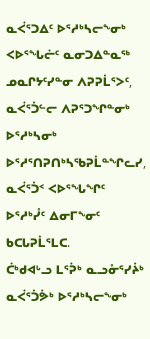ᓇᐹᕐᑐᐃᑦ ᐅᕐᓱᒃᓴᓕᖕᓂᒃ ᐸᐅᕐᖓᓖᑦ ᓇᓂᑐᐃᓐᓇᖅ ᓄᓇᒋᔭᑦᓯᓐᓂ ᐱᕈᕈᒫᕐᐳᑦ, ᓇᐹᕐᑑᓪᓕ ᐱᕈᕐᑐᖏᓐᓂᒃ ᐅᕐᓱᒃᓴᓂᒃ ᐅᕐᓱᕐᑎᕈᑎᒃᓴᖃᕈᒫᓐᖏᓚᓯ, ᓇᐹᕐᑑᑉ ᐸᐅᕐᖓᖏᑦ ᐅᕐᓱᒃᓮᑦ ᐃᓂᒥᖕᓂᑦ ᑲᑕᒐᕈᒫᕐᒪᑕ.
ᑖᒃᑯᐊᒡᓗ ᒪᕐᕉᒃ ᓇᓗᓁᕐᓯᔩᒃ ᓇᐹᕐᑑᕘᒃ ᐅᕐᓱᒃᓴᓕᖕᓂᒃ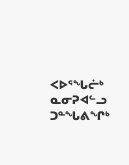ᐸᐅᕐᖓᓖᒃ ᓇᓂᕈᐊᓪᓗ ᑐᓐᖓᕕᖏᒃ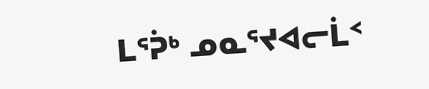ᒪᕐᕉᒃ ᓄᓇᕐᔪᐊᓕᒫᑉ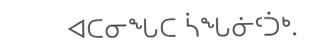ᐊᑕᓂᖓᑕ ᓵᖓᓃᑦᑑᒃ.